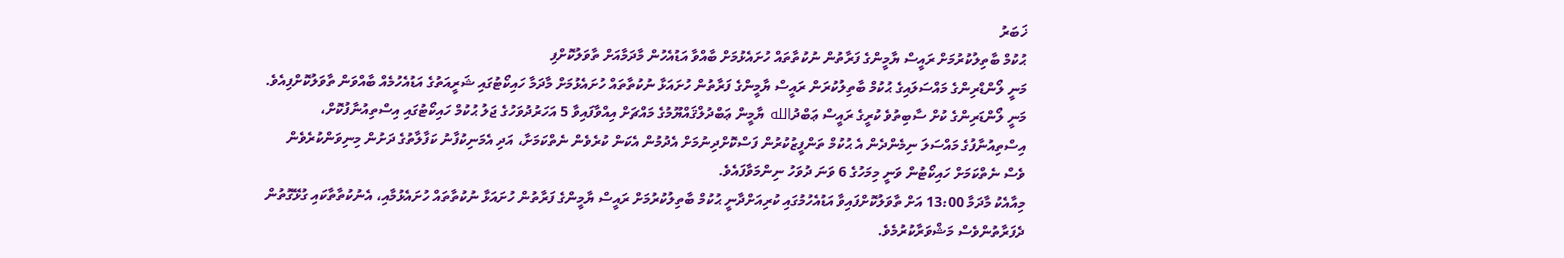ޚަބަރު
ޙުކުމް ބާތިލުކުރުމަށް ރައީސް ޔާމީންގެ ފަރާތުން ނުކުތާތައް ހުށައެޅުމަށް ބާއްވާ އަޑުއެހުން މާދަމާއަށް ތާވަލުކޮށްފި
މަނީ ލޯންޑްރިންގެ މައްސަލައިގެ ޙުކުމް ބާތިލުކުރަން ރައީސް ޔާމީންގެ ފަރާތުން ހުށައަޅާ ނުކުތާތައް ހުށައެޅުމަށް މާދަމާ ހައިކޯޓުގައި ޝަރީއަތުގެ އަޑުއެހުމެއް ބާއްވަން ތާވަލުކޮށްފިއެވެ.
މަނީ ލޯންޑަރިންގެ ކުށް ސާބިތުވެ ކުރީގެ ރައީސް ޢަބްދުالله ޔާމީން ޢަބްދުލްޤައްޔޫމުގެ މައްޗަށް އިއްވާފައިވާ 5 އަހަރުދުވަހުގެ ޖަލު ޙުކުމް ހައިކޯޓުގައި އިސްތިއުނާފުކޮށް، އިސްތިއުނާފުގެ މައްސަލަ ނިމެންދެން އެ ޙުކުމް ތަންފީޒުކުރުން ފަސްކޮށްދިނުމަށް އެދުމުން އެކަން ކުރެވެން ނެތްކަމަށާ، އަދި އެމަނިކުފާނު ކަފާލާތުގެ ދަށުން މިނިވަންކުރެވެން ވެސް ނެތްކަމަށް ހައިކޯޓުން ވަނީ މިމަހުގެ 6 ވަނަ ދުވަހު ނިންމަވާފައެވެ.
މިއާއެކު މާދަމާ 13:00 އަށް ތާވަލުކޮށްފައިވާ އަޑުއެހުމުގައި ކުރިއަށްދާނީ ޙުކުމް ބާތިލުކުރުމަށް ރައީސް ޔާމީންގެ ފަރާތުން ހުށައަޅާ ނުކުތާތައް ހުށައެޅުމާއި، އެނުކުތާތާކައި ގުޅޭގޮތުން ދެފަރާތުންވެސް މަޝްވަރާކުރުމެވެ.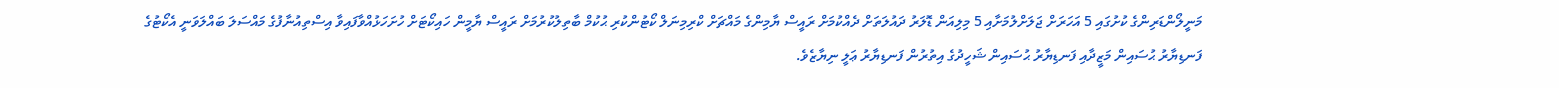މަނީލޯންޑަރިންގެ ކުށުގައި 5 އަހަރަށް ޖަލަށްލުމަށާއި 5 މިލިއަން ޑޮލަރު ދައުލަތަށް ދެއްކުމަށް ރައީސް ޔާމިންގެ މައްޗަށް ކްރިމިނަލް ކޯޓުންކުރި ޙުކުމް ބާތިލުކުރުމަށް ރައީސް ޔާމީން ހައިކޯޓަށް ހުށަހަޅުއްވާފައިވާ އިސްތިއުނާފުގެ މައްސަލަ ބައްލަވަނީ އެކޯޓުގެ ފަނޑިޔާރު ޙުސައިން މަޒީދާއި ފަނޑިޔާރު ޙުސައިން ޝަހީދުގެ އިތުރުން ފަނޑިޔާރު ޢަލީ ނިޔާޒެވެ.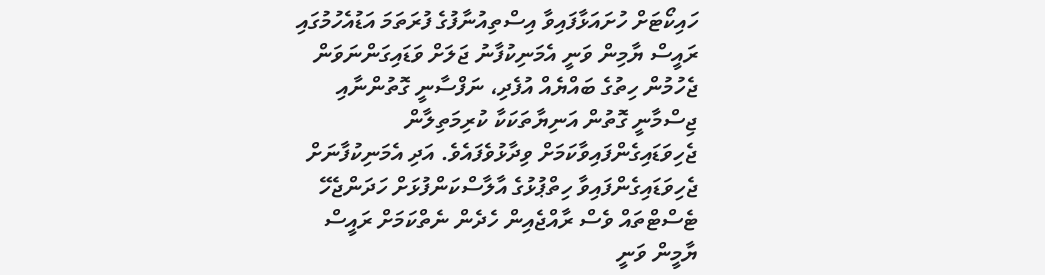ހައިކޯޓަށް ހުށައަޅާފައިވާ އިސްތިއުނާފުގެ ފުރަތަމަ އަޑުއެހުމުގައި ރައީސް ޔާމިން ވަނީ އެމަނިކުފާނު ޖަލަށް ވަޑައިގަންނަވަން ޖެހުމުން ހިތުގެ ބައްޔެއް އުފެދި، ނަފްސާނީ ގޮތުންނާއި ޖިސްމާނީ ގޮތުން އަނިޔާތަކަކާ ކުރިމަތިލާން ޖެހިވަޑައިގެންފައިވާކަމަށް ވިދާޅުވެފައެވެ. އަދި އެމަނިކުފާނަށް ޖެހިވަޑައިގެންފައިވާ ހިތްޕުޅުގެ އާލާސްކަންފުޅަށް ހަދަންޖެހޭ ޓެސްޓްތައް ވެސް ރާއްޖެއިން ހެދެން ނެތްކަމަށް ރައީސް ޔާމީން ވަނީ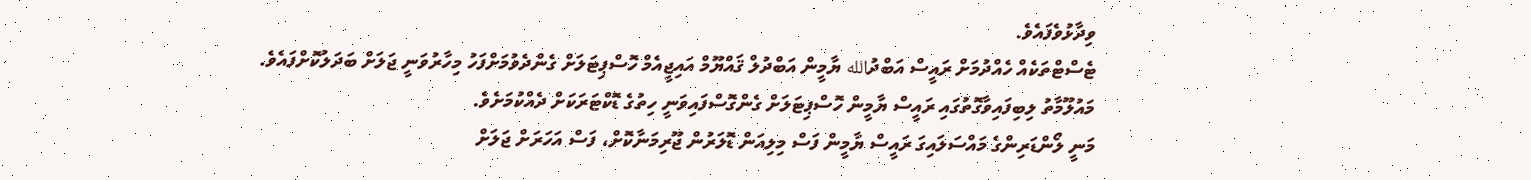ވިދާޅުވެފައެވެ.
ޓެސްޓްތަކެއް ހެއްދުމަށް ރައީސް އަބްދުالله ޔާމީން އަބްދުލް ޤައްޔޫމް އައިޖީއެމް ހޮސްޕިޓަލަށް ގެންދެވުމަށްފަހު މިހާރުވަނީ ޖަލަށް ބަދަލުކޮށްފައެވެ.
މައުލޫމާތު ލިބިފައިވާގޮތުގައި ރައީސް ޔާމީން ހޮސްޕިޓަލަށް ގެންގޮސްފައިވަނީ ހިތުގެ ޑޮކްޓަރަކަށް ދެއްކުމަށެވެ.
މަނީ ލޯންޑަރިންގެ މައްސަލައިގަ ރައީސް ޔާމީން ފަސް މިލިއަން ޑޮލަރުން ޖޫރިމަނާކޮށް، ފަސް އަހަރަށް ޖަލަށް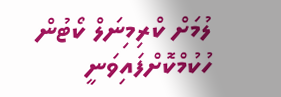ލުމަށް ކްރިމިނަލް ކޯޓުން ހުކުމްކޮށްފައިވަނީ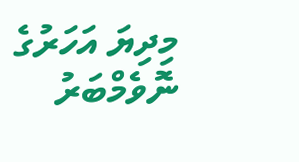މިދިޔަ އަހަރުގެ ނޮވެމްބަރު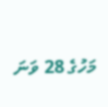މަހުގެ 28 ވަނަ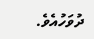ދުވަހުއެވެ.